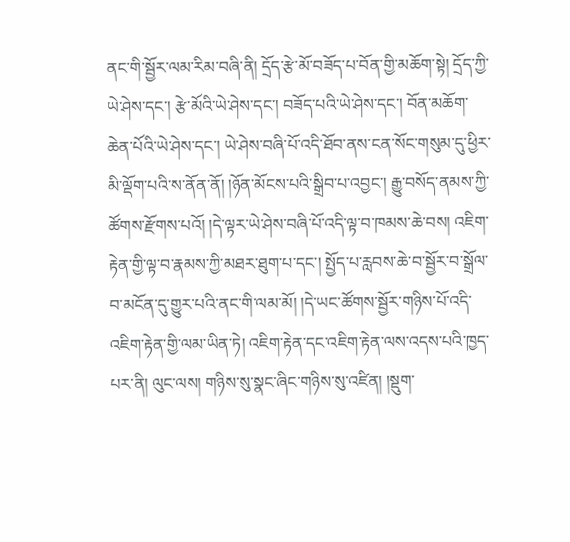ནང་གི་སྦྱོར་ལམ་རིམ་བཞི་ནི། དྲོད་རྩེ་མོ་བཟོད་པ་བོན་གྱི་མཆོག་སྟེ། དྲོད་ཀྱི་ཡེ་ཤེས་དང་། རྩེ་མོའི་ཡེ་ཤེས་དང་། བཟོད་པའི་ཡེ་ཤེས་དང་། བོན་མཆོག་ཆེན་པོའི་ཡེ་ཤེས་དང་། ཡེ་ཤེས་བཞི་པོ་འདི་ཐོབ་ནས་ངན་སོང་གསུམ་དུ་ཕྱིར་མི་ལྡོག་པའི་ས་ནོན་ནོ། །ཉོན་མོངས་པའི་སྒྲིབ་པ་འབྱང་། རྒྱུ་བསོད་ནམས་ཀྱི་ཚོགས་རྫོགས་པའོ། །དེ་ལྟར་ཡེ་ཤེས་བཞི་པོ་འདི་ལྟ་བ་ཁམས་ཆེ་བས། འཇིག་རྟེན་གྱི་ལྟ་བ་རྣམས་ཀྱི་མཐར་ཐུག་པ་དང་། སྤྱོད་པ་རླབས་ཆེ་བ་སྦྱོར་བ་སྒྲོལ་བ་མངོན་དུ་གྱུར་པའི་ནང་གི་ལམ་མོ། །དེ་ཡང་ཚོགས་སྦྱོར་གཉིས་པོ་འདི་འཇིག་རྟེན་གྱི་ལམ་ཡིན་ཏེ། འཇིག་རྟེན་དང་འཇིག་རྟེན་ལས་འདས་པའི་ཁྱད་པར་ནི། ལུང་ལས། གཉིས་སུ་སྣང་ཞིང་གཉིས་སུ་འཛིན། །སྡུག་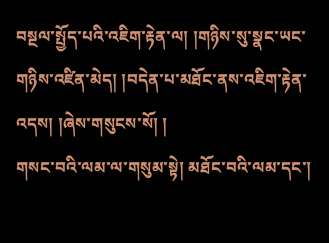བསྔལ་སྤྱོད་པའི་འཇིག་རྟེན་ལ། །གཉིས་སུ་སྣང་ཡང་གཉིས་འཛིན་མེད། །བདེན་པ་མཐོང་ནས་འཇིག་རྟེན་འདས། །ཞེས་གསུངས་སོ། །
གསང་བའི་ལམ་ལ་གསུམ་སྟེ། མཐོང་བའི་ལམ་དང་།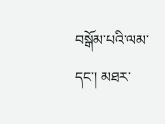བསྒོམ་པའི་ལམ་དང་། མཐར་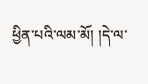ཕྱིན་པའི་ལམ་མོ། །དེ་ལ་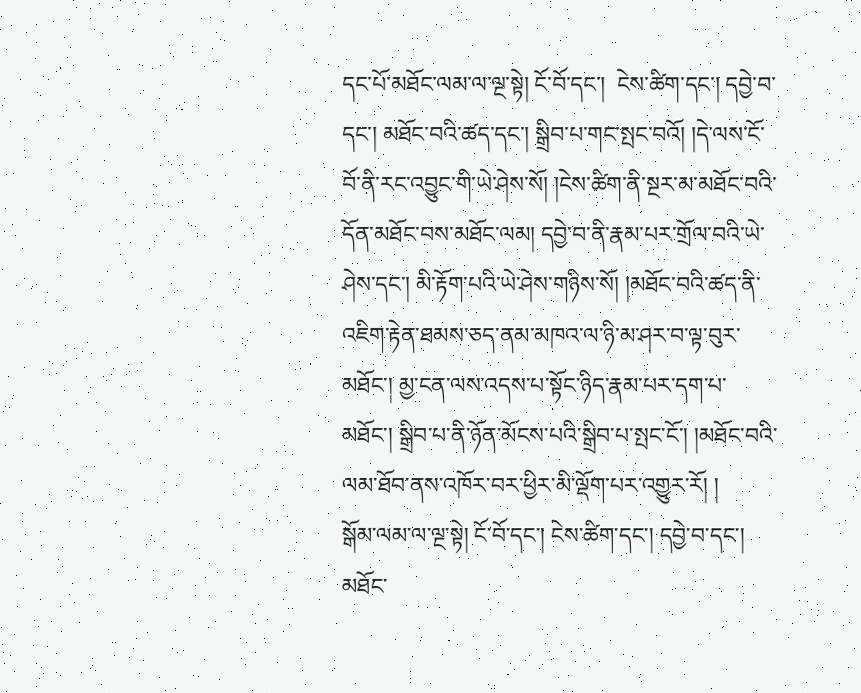དང་པོ་མཐོང་ལམ་ལ་ལྔ་སྟེ། ངོ་བོ་དང་།  ངེས་ཚིག་དང་། དབྱེ་བ་དང་། མཐོང་བའི་ཚད་དང་། སྒྲིབ་པ་གང་སྤང་བའོ། །དེ་ལས་ངོ་བོ་ནི་རང་འབྱུང་གི་ཡེ་ཤེས་སོ། །ངེས་ཚིག་ནི་སྔར་མ་མཐོང་བའི་དོན་མཐོང་བས་མཐོང་ལམ། དབྱེ་བ་ནི་རྣམ་པར་གྲོལ་བའི་ཡེ་ཤེས་དང་། མི་རྟོག་པའི་ཡེ་ཤེས་གཉིས་སོ། །མཐོང་བའི་ཚད་ནི་འཇིག་རྟེན་ཐམས་ཅད་ནམ་མཁའ་ལ་ཉི་མ་ཤར་བ་ལྟ་བུར་མཐོང་། མྱ་ངན་ལས་འདས་པ་སྟོང་ཉིད་རྣམ་པར་དག་པ་མཐོང་། སྒྲིབ་པ་ནི་ཉོན་མོངས་པའི་སྒྲིབ་པ་སྤང་ངོ་། །མཐོང་བའི་ལམ་ཐོབ་ནས་འཁོར་བར་ཕྱིར་མི་ལྡོག་པར་འགྱུར་རོ། །
སྒོམ་ལམ་ལ་ལྔ་སྟེ། ངོ་བོ་དང་། ངེས་ཚིག་དང་། དབྱེ་བ་དང་། མཐོང་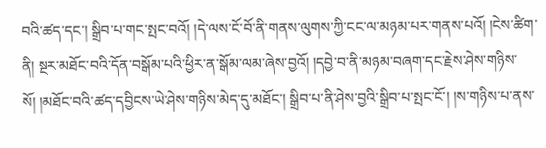བའི་ཚད་དང་། སྒྲིབ་པ་གང་སྤང་བའོ། །དེ་ལས་ངོ་བོ་ནི་གནས་ལུགས་ཀྱི་ངང་ལ་མཉམ་པར་གནས་པའོ། །ངེས་ཚིག་ནི། སྔར་མཐོང་བའི་དོན་བསྒོམ་པའི་ཕྱིར་ན་སྒོམ་ལམ་ཞེས་བྱའོ། །དབྱེ་བ་ནི་མཉམ་བཞག་དང་རྗེས་ཤེས་གཉིས་སོ། །མཐོང་བའི་ཚད་དབྱིངས་ཡེ་ཤེས་གཉིས་མེད་དུ་མཐོང་། སྒྲིབ་པ་ནི་ཤེས་བྱའི་སྒྲིབ་པ་སྤང་ངོ་། །ས་གཉིས་པ་ནས་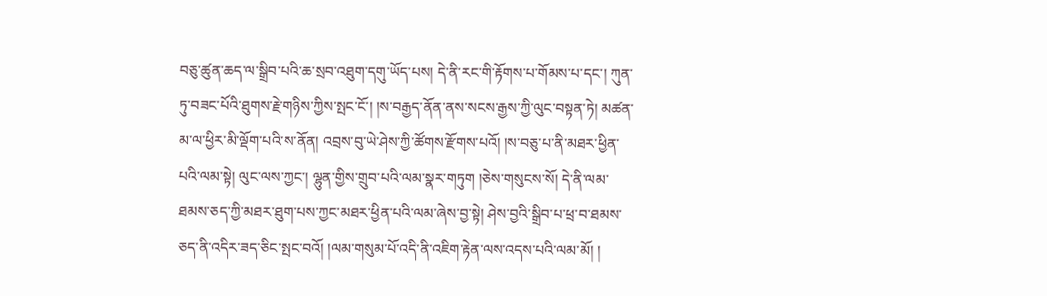བཅུ་ཚུན་ཆད་ལ་སྒྲིབ་པའི་ཆ་སྲབ་འཐུག་དགུ་ཡོད་པས། དེ་ནི་རང་གི་རྟོགས་པ་གོམས་པ་དང་། ཀུན་ཏུ་བཟང་པོའི་ཐུགས་རྗེ་གཉིས་ཀྱིས་སྤང་ངོ་། །ས་བརྒྱད་ནོན་ནས་སངས་རྒྱས་ཀྱི་ལུང་བསྟན་ཏེ། མཚན་མ་ལ་ཕྱིར་མི་ལྡོག་པའི་ས་ནོན། འབྲས་བུ་ཡེ་ཤེས་ཀྱི་ཚོགས་རྫོགས་པའོ། །ས་བཅུ་པ་ནི་མཐར་ཕྱིན་པའི་ལམ་སྟེ། ལུང་ལས་ཀྱང་། ལྷུན་གྱིས་གྲུབ་པའི་ལམ་སྣར་གཏུག །ཅེས་གསུངས་སོ། དེ་ནི་ལམ་ཐམས་ཅད་ཀྱི་མཐར་ཐུག་པས་ཀྱང་མཐར་ཕྱིན་པའི་ལམ་ཞེས་བྱ་སྟེ། ཤེས་བྱའི་སྒྲིབ་པ་ཕྲ་བ་ཐམས་ཅད་ནི་འདིར་ཟད་ཅིང་སྤང་བའོ། །ལམ་གསུམ་པོ་འདི་ནི་འཇིག་རྟེན་ལས་འདས་པའི་ལམ་མོ། །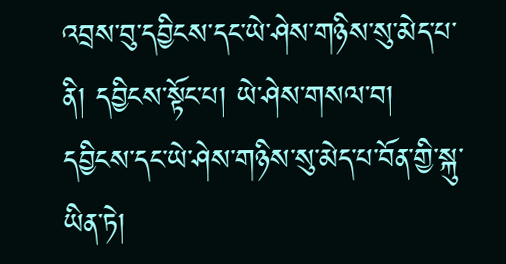འབྲས་བུ་དབྱིངས་དང་ཡེ་ཤེས་གཉིས་སུ་མེད་པ་ནི། དབྱིངས་སྟོང་པ། ཡེ་ཤེས་གསལ་བ། དབྱིངས་དང་ཡེ་ཤེས་གཉིས་སུ་མེད་པ་བོན་གྱི་སྐུ་ཡིན་ཏེ།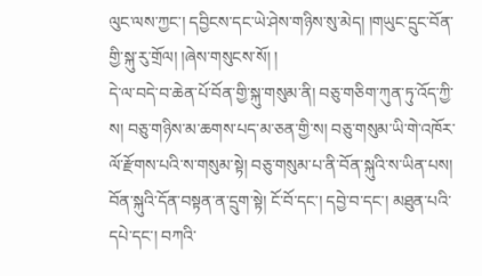ལུང་ལས་ཀྱང་། དབྱིངས་དང་ཡེ་ཤེས་གཉིས་སུ་མེད། །གཡུང་དྲུང་བོན་གྱི་སྐུ་རུ་གྲོལ། །ཞེས་གསུངས་སོ། །
དེ་ལ་བདེ་བ་ཆེན་པོ་བོན་གྱི་སྐུ་གསུམ་ནི། བཅུ་གཅིག་ཀུན་ཏུ་འོད་ཀྱི་ས། བཅུ་གཉིས་མ་ཆགས་པད་མ་ཅན་གྱི་ས། བཅུ་གསུམ་ཡི་གེ་འཁོར་ལོ་རྫོགས་པའི་ས་གསུམ་སྟེ། བཅུ་གསུམ་པ་ནི་བོན་སྐུའི་ས་ཡིན་པས། བོན་སྐུའི་དོན་བསྟན་ན་དྲུག་སྟེ། ངོ་བོ་དང་། དབྱེ་བ་དང་། མཐུན་པའི་དཔེ་དང་། བཀའི་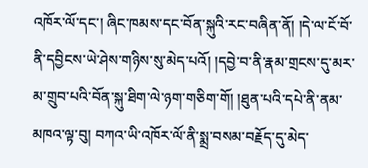འཁོར་ལོ་དང་། ཞིང་ཁམས་དང་བོན་སྐུའི་རང་བཞིན་ནོ། །དེ་ལ་ངོ་བོ་ནི་དབྱིངས་ཡེ་ཤེས་གཉིས་སུ་མེད་པའོ། །དབྱེ་བ་ནི་རྣམ་གྲངས་དུ་མར་མ་གྲུབ་པའི་བོན་སྐུ་ཐིག་ལེ་ཉག་གཅིག་གོ། །ཐུན་པའི་དཔེ་ནི་ནམ་མཁའ་ལྟ་བུ། བཀའ་ཡི་འཁོར་ལོ་ནི་སྨྲ་བསམ་བརྗོད་དུ་མེད་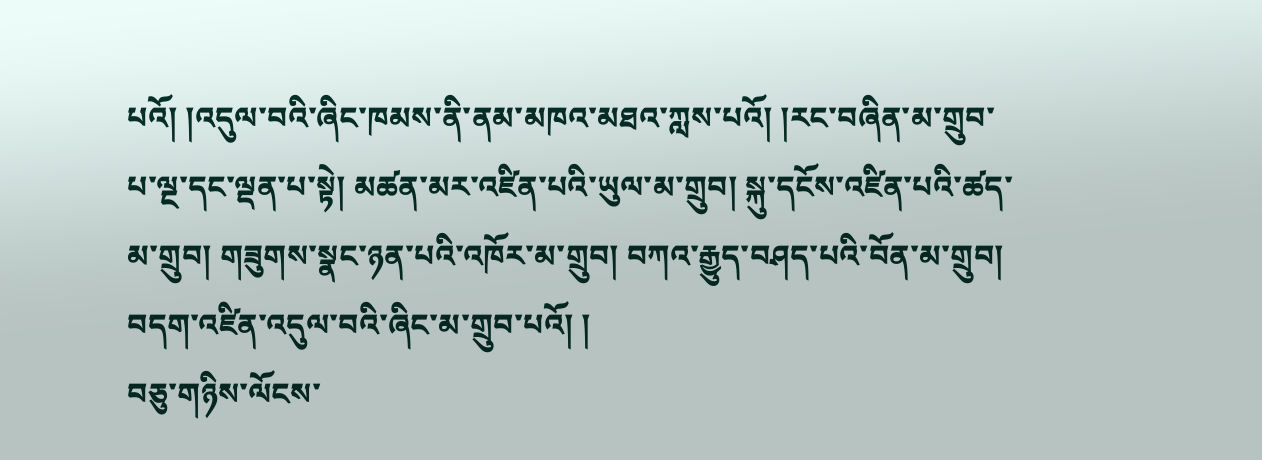པའོ། །འདུལ་བའི་ཞིང་ཁམས་ནི་ནམ་མཁའ་མཐའ་ཀླས་པའོ། །རང་བཞིན་མ་གྲུབ་པ་ལྔ་དང་ལྡན་པ་སྟེ། མཚན་མར་འཛིན་པའི་ཡུལ་མ་གྲུབ། སྐུ་དངོས་འཛིན་པའི་ཚད་མ་གྲུབ། གཟུགས་སྣང་ཉན་པའི་འཁོར་མ་གྲུབ། བཀའ་རྒྱུད་བཤད་པའི་བོན་མ་གྲུབ། བདག་འཛིན་འདུལ་བའི་ཞིང་མ་གྲུབ་པའོ། །
བཅུ་གཉིས་ལོངས་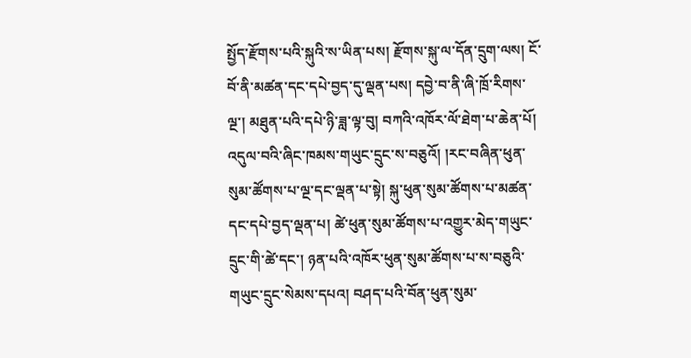སྤྱོད་རྫོགས་པའི་སྐུའི་ས་ཡིན་པས། རྫོགས་སྐུ་ལ་དོན་དྲུག་ལས། ངོ་བོ་ནི་མཚན་དང་དཔེ་བྱད་དུ་ལྡན་པས། དབྱེ་བ་ནི་ཞི་ཁྲོ་རིགས་ལྔ་། མཐུན་པའི་དཔེ་ཉི་ཟླ་ལྟ་བུ། བཀའི་འཁོར་ལོ་ཐེག་པ་ཆེན་པོ། འདུལ་བའི་ཞིང་ཁམས་གཡུང་དྲུང་ས་བཅུའོ། །རང་བཞིན་ཕུན་སུམ་ཚོགས་པ་ལྔ་དང་ལྡན་པ་སྟེ། སྐུ་ཕུན་སུམ་ཚོགས་པ་མཚན་དང་དཔེ་བྱད་ལྡན་པ། ཚེ་ཕུན་སུམ་ཚོགས་པ་འགྱུར་མེད་གཡུང་དྲུང་གི་ཚེ་དང་། ཉན་པའི་འཁོར་ཕུན་སུམ་ཚོགས་པ་ས་བཅུའི་གཡུང་དྲུང་སེམས་དཔའ། བཤད་པའི་བོན་ཕུན་སུམ་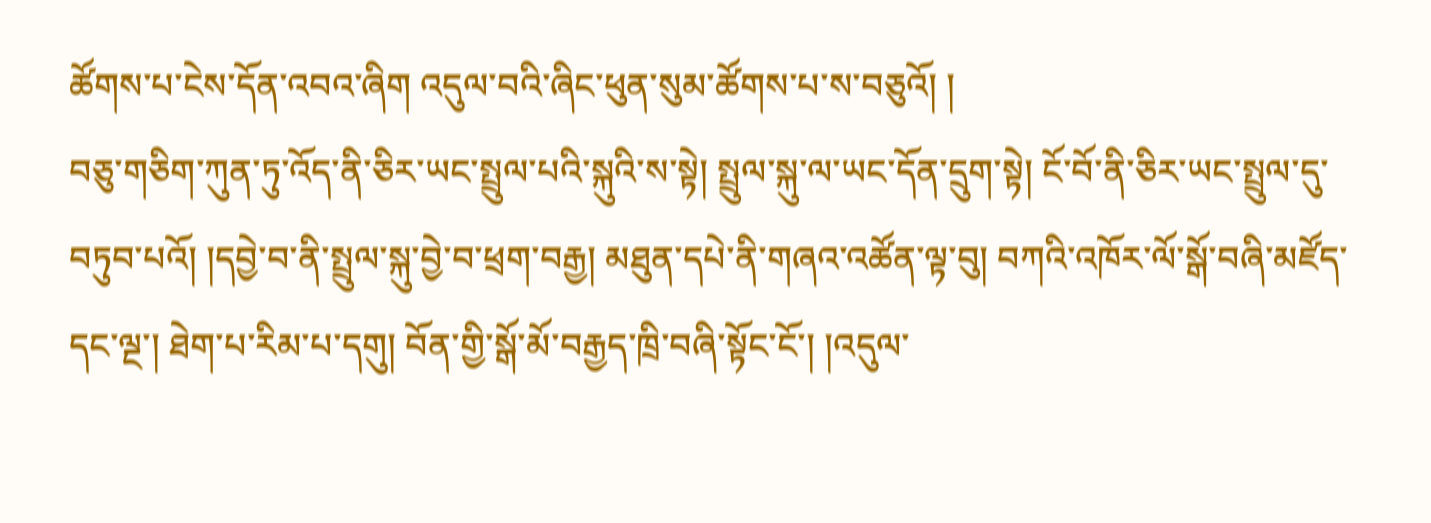ཚོགས་པ་ངེས་དོན་འབའ་ཞིག འདུལ་བའི་ཞིང་ཕུན་སུམ་ཚོགས་པ་ས་བཅུའོ། །
བཅུ་གཅིག་ཀུན་ཏུ་འོད་ནི་ཅིར་ཡང་སྤྲུལ་པའི་སྐུའི་ས་སྟེ། སྤྲུལ་སྐུ་ལ་ཡང་དོན་དྲུག་སྟེ། ངོ་བོ་ནི་ཅིར་ཡང་སྤྲུལ་དུ་བཏུབ་པའོ། །དབྱེ་བ་ནི་སྤྲུལ་སྐུ་བྱེ་བ་ཕྲག་བརྒྱ། མཐུན་དཔེ་ནི་གཞའ་འཚོན་ལྟ་བུ། བཀའི་འཁོར་ལོ་སྒོ་བཞི་མཛོད་དང་ལྔ་། ཐེག་པ་རིམ་པ་དགུ། བོན་གྱི་སྒོ་མོ་བརྒྱད་ཁྲི་བཞི་སྟོང་ངོ་། །འདུལ་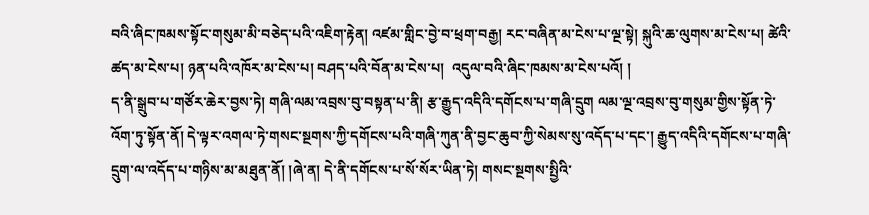བའི་ཞིང་ཁམས་སྟོང་གསུམ་མི་བཅེད་པའི་འཇིག་རྟེན། འཛམ་གླིང་བྱེ་བ་ཕྲག་བརྒྱ། རང་བཞིན་མ་ངེས་པ་ལྔ་སྟེ། སྐུའི་ཆ་ལུགས་མ་ངེས་པ། ཚེའི་ཚད་མ་ངེས་པ། ཉན་པའི་འཁོར་མ་ངེས་པ། བཤད་པའི་བོན་མ་ངེས་པ།  འདུལ་བའི་ཞིང་ཁམས་མ་ངེས་པའོ། །
ད་ནི་སྒྲུབ་པ་གཙོར་ཆེར་བྱས་ཏེ། གཞི་ལམ་འབྲས་བུ་བསྟན་པ་ནི། རྩ་རྒྱུད་འདིའི་དགོངས་པ་གཞི་དྲུག ལམ་ལྔ་འབྲས་བུ་གསུམ་གྱིས་སྟོན་ཏེ་འོག་ཏུ་སྟོན་ནོ། དེ་ལྟར་འགལ་ཏེ་གསང་སྔགས་ཀྱི་དགོངས་པའི་གཞི་ཀུན་ནི་བྱང་ཆུབ་ཀྱི་སེམས་སུ་འདོད་པ་དང་། རྒྱུད་འདིའི་དགོངས་པ་གཞི་དྲུག་ལ་འདོད་པ་གཉིས་མ་མཐུན་ནོ། །ཞེ་ན། དེ་ནི་དགོངས་པ་སོ་སོར་ཡིན་ཏེ། གསང་སྔགས་སྤྱིའི་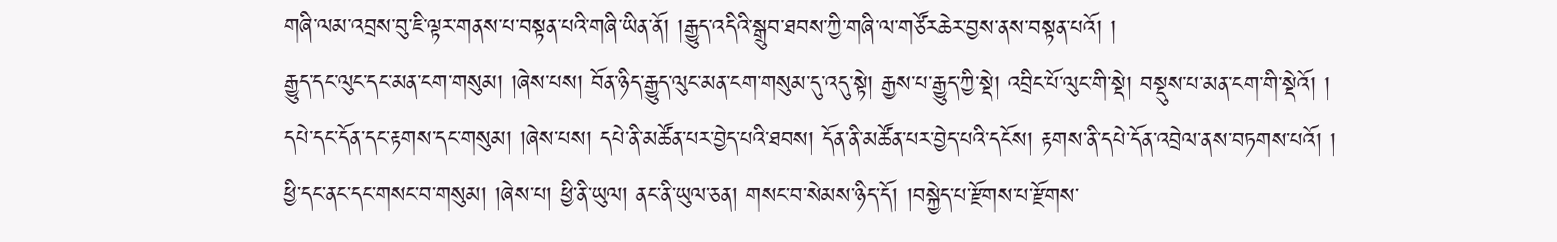གཞི་ལམ་འབྲས་བུ་ཇི་ལྟར་གནས་པ་བསྟན་པའི་གཞི་ཡིན་ནོ། །རྒྱུད་འདིའི་སྒྲུབ་ཐབས་ཀྱི་གཞི་ལ་གཙོརཆེར་བྱས་ནས་བསྟན་པའོ། །
རྒྱུད་དང་ལུང་དང་མན་ངག་གསུམ། །ཞེས་པས། བོན་ཉིད་རྒྱུད་ལུང་མན་ངག་གསུམ་དུ་འདུ་སྟེ། རྒྱས་པ་རྒྱུད་ཀྱི་སྡེ། འབྲིང་པོ་ལུང་གི་སྡེ། བསྡུས་པ་མན་ངག་གི་སྡེའོ། །
དཔེ་དང་དོན་དང་རྟགས་དང་གསུམ། །ཞེས་པས། དཔེ་ནི་མཚོན་པར་བྱེད་པའི་ཐབས། དོན་ནི་མཚོན་པར་བྱེད་པའི་དངོས། རྟགས་ནི་དཔེ་དོན་འབྲེལ་ནས་བཏགས་པའོ། །
ཕྱི་དང་ནང་དང་གསང་བ་གསུམ། །ཞེས་པ། ཕྱི་ནི་ཡུལ། ནང་ནི་ཡུལ་ཅན། གསང་བ་སེམས་ཉིད་དོ། །བསྐྱེད་པ་རྫོགས་པ་རྫོགས་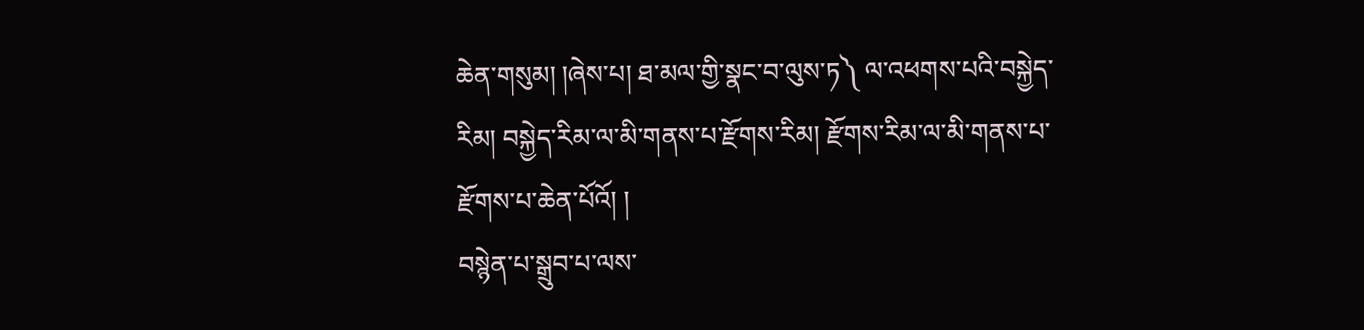ཆེན་གསུམ། །ཞེས་པ། ཐ་མལ་གྱི་སྣང་བ་ལུས་ཏ༽ ལ་འཕགས་པའི་བསྐྱེད་རིམ། བསྐྱེད་རིམ་ལ་མི་གནས་པ་རྫོགས་རིམ། རྫོགས་རིམ་ལ་མི་གནས་པ་རྫོགས་པ་ཆེན་པོའོ། །
བསྙེན་པ་སྒྲུབ་པ་ལས་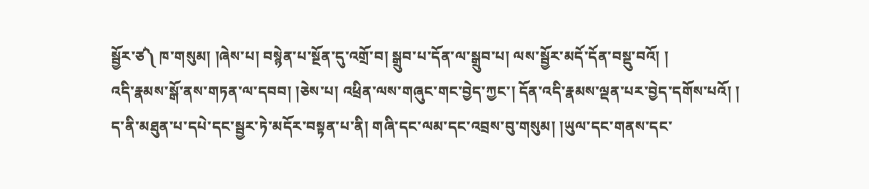སྦྱོར་ཙ༽ ཁ་གསུམ། །ཞེས་པ། བསྙེན་པ་སྔོན་དུ་འགྲོ་བ། སྒྲུབ་པ་དོན་ལ་སྒྲུབ་པ། ལས་སྦྱོར་མདོ་དོན་བསྡུ་བའོ། །
འདི་རྣམས་སྒོ་ནས་གཏན་ལ་དབབ། །ཅེས་པ། འཕྲིན་ལས་གཞུང་གང་བྱེད་ཀྱང་། དོན་འདི་རྣམས་ལྡན་པར་བྱེད་དགོས་པའོ། །
ད་ནི་མཐུན་པ་དཔེ་དང་སྦྱར་ཏེ་མདོར་བསྟན་པ་ནི། གཞི་དང་ལམ་དང་འབྲས་བུ་གསུམ། །ཡུལ་དང་གནས་དང་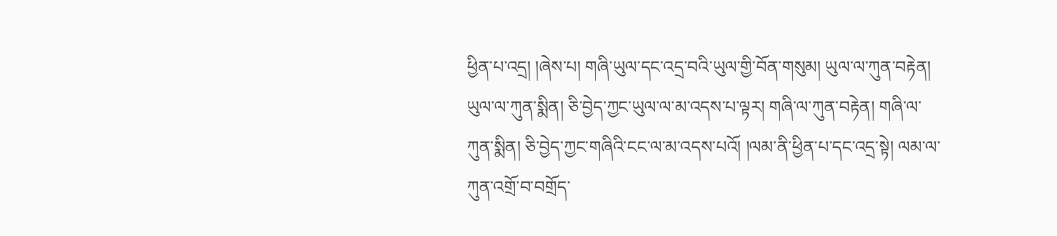ཕྱིན་པ་འདྲ། །ཞེས་པ། གཞི་ཡུལ་དང་འདྲ་བའི་ཡུལ་གྱི་བོན་གསུམ། ཡུལ་ལ་ཀུན་བརྟེན། ཡུལ་ལ་ཀུན་སྨིན། ཅི་བྱེད་ཀྱང་ཡུལ་ལ་མ་འདས་པ་ལྟར། གཞི་ལ་ཀུན་བརྟེན། གཞི་ལ་ཀུན་སྨིན། ཅི་བྱེད་ཀྱང་གཞིའི་ངང་ལ་མ་འདས་པའོ། །ལམ་ནི་ཕྱིན་པ་དང་འདྲ་སྟེ། ལམ་ལ་ཀུན་འགྲོ་བ་བགྲོད་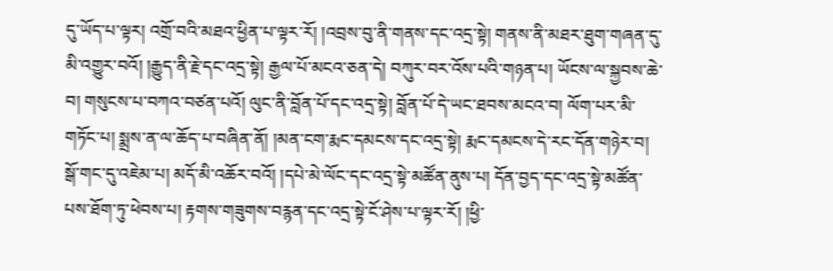དུ་ཡོད་པ་ལྟར། འགྲོ་བའི་མཐའ་ཕྱིན་པ་ལྟར་རོ། །འབྲས་བུ་ནི་གནས་དང་འདྲ་སྟེ། གནས་ནི་མཐར་ཐུག་གཞན་དུ་མི་འགྱུར་བའོ། །རྒྱུད་ནི་རྗེ་དང་འདྲ་སྟེ། རྒྱལ་པོ་མངའ་ཅན་དེ། བཀུར་བར་འོས་པའི་གཉན་པ། ཡོངས་ལ་སྐྱབས་ཆེ་བ། གསུངས་པ་བཀའ་བཙན་པའོ། ལུང་ནི་བློན་པོ་དང་འདྲ་སྟེ། བློན་པོ་དེ་ཡང་ཐབས་མངའ་བ། ལོག་པར་མི་གཏོང་པ། སྨྲས་ན་ལ་ཆོད་པ་བཞིན་ནོ། །མན་ངག་རྨང་དམངས་དང་འདྲ་སྟེ། རྨང་དམངས་དེ་རང་དོན་གཉེར་བ། སྒོ་གང་དུ་འཇེམ་པ། མདོ་མི་འཆོར་བའོ། །དཔེ་མེ་ལོང་དང་འདྲ་སྟེ་མཚོན་ནུས་པ། དོན་བྱད་དང་འདྲ་སྟེ་མཚོན་པས་ཐོག་ཏུ་ཕེབས་པ། རྟགས་གཟུགས་བརྙན་དང་འདྲ་སྟེ་ངོ་ཤེས་པ་ལྟར་རོ། །ཕྱི་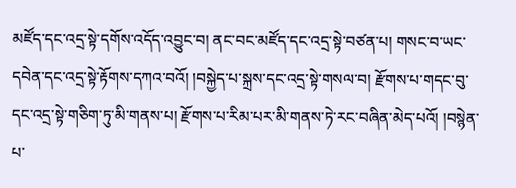མཛོད་དང་འདྲ་སྟེ་དགོས་འདོད་འབྱུང་བ། ནང་བང་མཛོད་དང་འདྲ་སྟེ་བཙན་པ། གསང་བ་ཡང་དབེན་དང་འདྲ་སྟེ་རྟོགས་དཀའ་བའོ། །བསྐྱེད་པ་སྐྲས་དང་འདྲ་སྟེ་གསལ་བ། རྫོགས་པ་གདང་བུ་དང་འདྲ་སྟེ་གཅིག་ཏུ་མི་གནས་པ། རྫོགས་པ་རིམ་པར་མི་གནས་ཏེ་རང་བཞིན་མེད་པའོ། །བསྙེན་པ་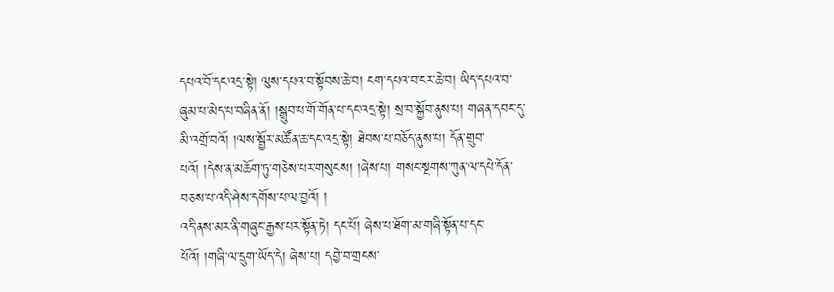དཔའ་བོ་དང་འདྲ་སྟེ། ལུས་དཔའ་བ་སྟོབས་ཆེ་བ། ངག་དཔའ་བ་ངར་ཆེ་བ། ཡིད་དཔའ་བ་ཞུམ་པ་མེད་པ་བཞིན་ནོ། །སྒྲུབ་པ་གོ་གོན་པ་དང་འདྲ་སྟེ། སྲ་བ་སྐྱོབ་ནུས་པ། གཞན་དབང་དུ་མི་འགྲོ་བའོ། །ལས་སྦྱོར་མཚོན་ཆ་དང་འདྲ་སྟེ། ཐེབས་པ་བཅོད་ནུས་པ། དོན་གྲུབ་པའོ། །དེས་ན་མཆོག་ཏུ་གཅེས་པར་གསུངས། །ཞེས་པ། གསང་སྔགས་ཀུན་ལ་དཔེ་དོན་བཅས་པ་འདི་ཤེས་དགོས་པ་ལ་བྱའོ། །
འདི་ནས་མར་ནི་གཞུང་རྒྱས་པར་སྟོན་ཏེ། དང་པོ། ཞེས་པ་ཐོག་མ་གཞི་སྟོན་པ་དང་པོའོ། །གཞི་ལ་དྲུག་ཡོད་དེ། ཞེས་པ། དབྱེ་བ་གྲངས་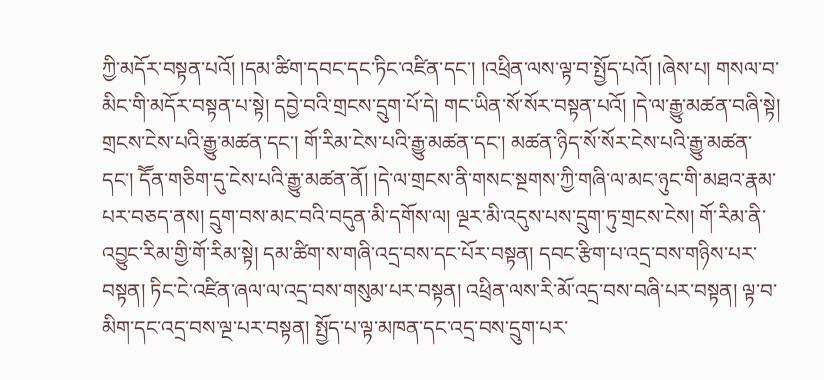ཀྱི་མདོར་བསྟན་པའོ། །དམ་ཚིག་དབང་དང་ཏིང་འཛིན་དང་། །འཕྲིན་ལས་ལྟ་བ་སྤྱོད་པའོ། །ཞེས་པ། གསལ་བ་མིང་གི་མདོར་བསྟན་པ་སྟེ། དབྱེ་བའི་གྲངས་དྲུག་པོ་དེ། གང་ཡིན་སོ་སོར་བསྟན་པའོ། །དེ་ལ་རྒྱུ་མཚན་བཞི་སྟེ། གྲངས་ངེས་པའི་རྒྱུ་མཚན་དང་། གོ་རིམ་ངེས་པའི་རྒྱུ་མཚན་དང་། མཚན་ཉིད་སོ་སོར་ངེས་པའི་རྒྱུ་མཚན་དང་། དཽན་གཅིག་དུ་ངེས་པའི་རྒྱུ་མཚན་ནོ། །དེ་ལ་གྲངས་ནི་གསང་སྔགས་ཀྱི་གཞི་ལ་མང་ཉུང་གི་མཐའ་རྣམ་པར་བཅད་ནས། དྲུག་བས་མང་བའི་བདུན་མི་དགོས་ལ། ལྔར་མི་འདུས་པས་དྲུག་ཏུ་གྲངས་ངེས། གོ་རིམ་ནི་འབྱུང་རིམ་གྱི་གོ་རིམ་སྟེ། དམ་ཚིག་ས་གཞི་འདྲ་བས་དང་པོར་བསྟན། དབང་རྩིག་པ་འདྲ་བས་གཉིས་པར་བསྟན། ཏིང་ངེ་འཛིན་ཞལ་ལ་འདྲ་བས་གསུམ་པར་བསྟན། འཕྲིན་ལས་རི་མོ་འདྲ་བས་བཞི་པར་བསྟན། ལྟ་བ་མིག་དང་འདྲ་བས་ལྔ་པར་བསྟན། སྤྱོད་པ་ལྟ་མཁན་དང་འདྲ་བས་དྲུག་པར་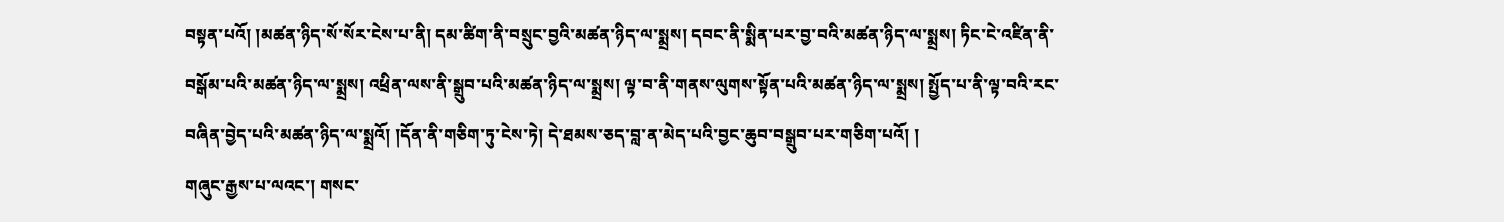བསྟན་པའོ། །མཚན་ཉིད་སོ་སོར་ངེས་པ་ནི། དམ་ཚིག་ནི་བསྲུང་བྱའི་མཚན་ཉིད་ལ་སྨྲས། དབང་ནི་སྨིན་པར་བྱ་བའི་མཚན་ཉིད་ལ་སྨྲས། ཏིང་ངེ་འཛིན་ནི་བསྒོམ་པའི་མཚན་ཉིད་ལ་སྨྲས། འཕྲིན་ལས་ནི་སྒྲུབ་པའི་མཚན་ཉིད་ལ་སྨྲས། ལྟ་བ་ནི་གནས་ལུགས་སྟོན་པའི་མཚན་ཉིད་ལ་སྨྲས། སྤྱོད་པ་ནི་ལྟ་བའི་རང་བཞིན་བྱེད་པའི་མཚན་ཉིད་ལ་སྨྲའོ། །དོན་ནི་གཅིག་ཏུ་ངེས་ཏེ། དེ་ཐམས་ཅད་བླ་ན་མེད་པའི་བྱང་ཆུབ་བསྒྲུབ་པར་གཅིག་པའོ། །
གཞུང་རྒྱས་པ་ལའང་། གསང་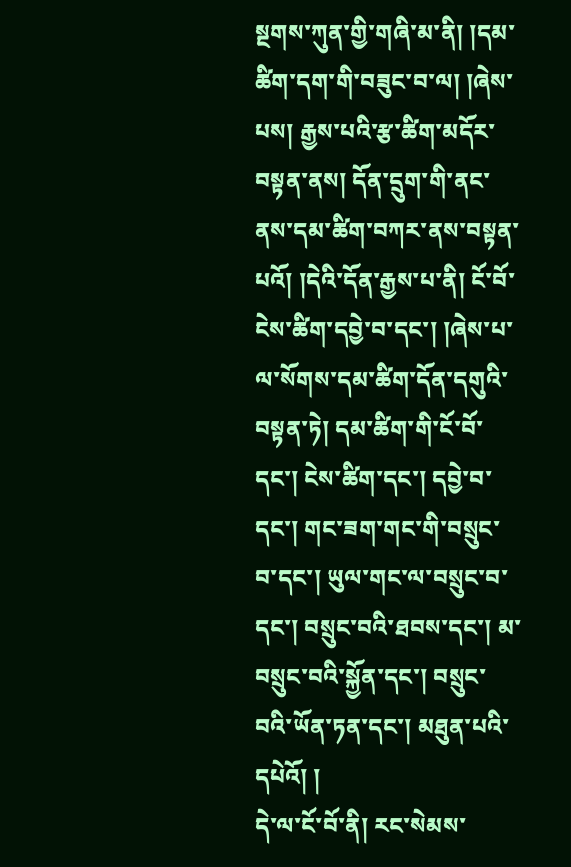སྔགས་ཀུན་གྱི་གཞི་མ་ནི། །དམ་ཚིག་དག་གི་བཟུང་བ་ལ། །ཞེས་པས། རྒྱས་པའི་རྩ་ཚིག་མདོར་བསྟན་ནས། དོན་དྲུག་གི་ནང་ནས་དམ་ཚིག་བཀར་ནས་བསྟན་པའོ། །དེའི་དོན་རྒྱས་པ་ནི། ངོ་བོ་ངེས་ཚིག་དབྱེ་བ་དང་། །ཞེས་པ་ལ་སོགས་དམ་ཚིག་དོན་དགུའི་བསྟན་ཏེ། དམ་ཚིག་གི་ངོ་བོ་དང་། ངེས་ཚིག་དང་། དབྱེ་བ་དང་། གང་ཟག་གང་གི་བསྲུང་བ་དང་། ཡུལ་གང་ལ་བསྲུང་བ་དང་། བསྲུང་བའི་ཐབས་དང་། མ་བསྲུང་བའི་སྐྱོན་དང་། བསྲུང་བའི་ཡོན་ཏན་དང་། མཐུན་པའི་དཔེའོ། །
དེ་ལ་ངོ་བོ་ནི། རང་སེམས་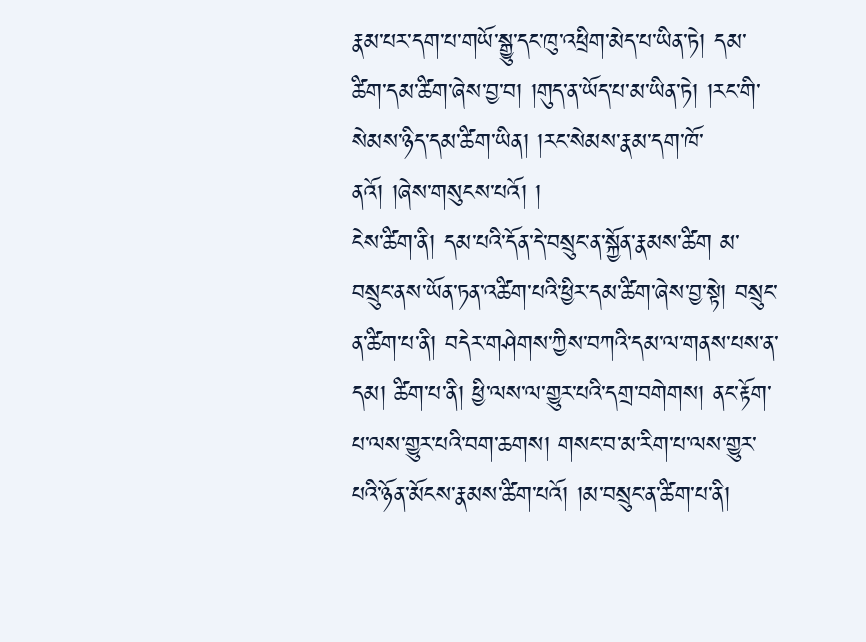རྣམ་པར་དག་པ་གཡོ་སྒྱུ་དང་ཁུ་འཕྲིག་མེད་པ་ཡིན་ཏེ། དམ་ཚིག་དམ་ཚིག་ཞེས་བྱ་བ། །གུད་ན་ཡོད་པ་མ་ཡིན་ཏེ། །རང་གི་སེམས་ཉིད་དམ་ཚིག་ཡིན། །རང་སེམས་རྣམ་དག་ཁོ་ནའོ། །ཞེས་གསུངས་པའོ། །
ངེས་ཚིག་ནི། དམ་པའི་དོན་དེ་བསྲུང་ན་སྐྱོན་རྣམས་ཚིག མ་བསྲུང་ནས་ཡོན་ཏན་འཚིག་པའི་ཕྱིར་དམ་ཚིག་ཞེས་བྱ་སྟེ། བསྲུང་ན་ཚིག་པ་ནི། བདེར་གཤེགས་ཀྱིས་བཀའི་དམ་ལ་གནས་པས་ན་དམ། ཚིག་པ་ནི། ཕྱི་ལས་ལ་གྱུར་པའི་དགྲ་བགེགས། ནང་རྟོག་པ་ལས་གྱུར་པའི་བག་ཆགས། གསང་བ་མ་རིག་པ་ལས་གྱུར་པའི་ཉོན་མོངས་རྣམས་ཚིག་པའོ། །མ་བསྲུང་ན་ཚིག་པ་ནི།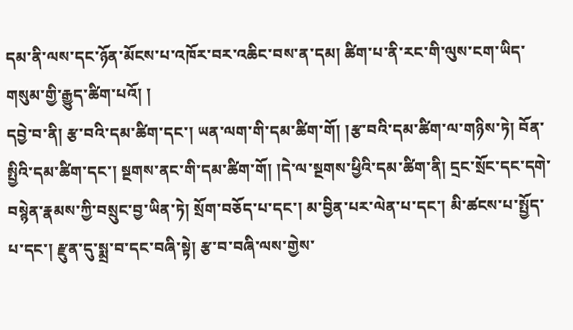དམ་ནི་ལས་དང་ཉོན་མོངས་པ་འཁོར་བར་འཆིང་བས་ན་དམ། ཚིག་པ་ནི་རང་གི་ལུས་ངག་ཡིད་གསུམ་གྱི་རྒྱུད་ཚིག་པའོ། །
དབྱེ་བ་ནི། རྩ་བའི་དམ་ཚིག་དང་། ཡན་ལག་གི་དམ་ཚིག་གོ། །རྩ་བའི་དམ་ཚིག་ལ་གཉིས་ཏེ། བོན་སྤྱིའི་དམ་ཚིག་དང་། སྔགས་ནང་གི་དམ་ཚིག་གོ། །དེ་ལ་སྔགས་ཕྱིའི་དམ་ཚིག་ནི། དྲང་སྲོང་དང་དགེ་བསྙེན་རྣམས་ཀྱི་བསྲུང་བྱ་ཡིན་ཏེ། སྲོག་བཅོད་པ་དང་། མ་བྱིན་པར་ལེན་པ་དང་། མི་ཚངས་པ་སྤྱོད་པ་དང་། རྫུན་དུ་སྨྲ་བ་དང་བཞི་སྟེ། རྩ་བ་བཞི་ལས་གྱེས་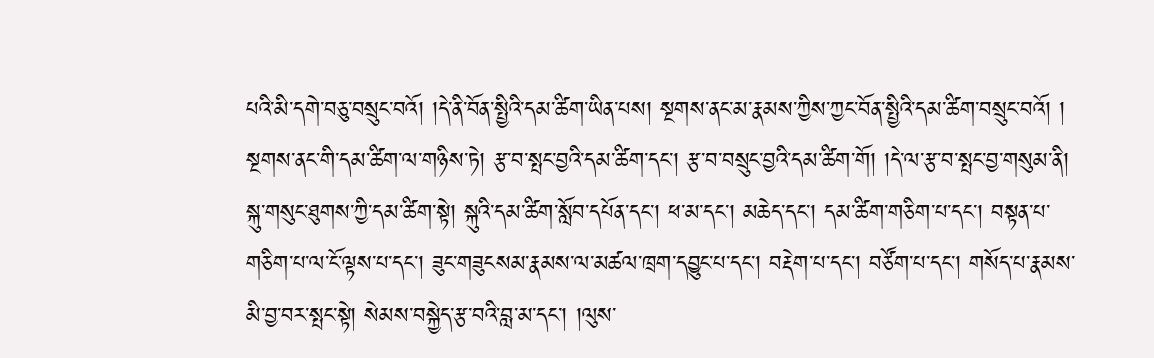པའི་མི་དགེ་བཅུ་བསྲུང་བའོ། །དེ་ནི་བོན་སྤྱིའི་དམ་ཚིག་ཡིན་པས། སྔགས་ནང་མ་རྣམས་ཀྱིས་ཀྱང་བོན་སྤྱིའི་དམ་ཚིག་བསྲུང་བའོ། །
སྔགས་ནང་གི་དམ་ཚིག་ལ་གཉིས་ཏེ། རྩ་བ་སྤང་བྱའི་དམ་ཚིག་དང་། རྩ་བ་བསྲུང་བྱའི་དམ་ཚིག་གོ། །དེ་ལ་རྩ་བ་སྤང་བྱ་གསུམ་ནི། སྐུ་གསུང་ཐུགས་ཀྱི་དམ་ཚིག་སྟེ། སྐུའི་དམ་ཚིག་སློབ་དཔོན་དང་། ཕ་མ་དང་། མཆེད་དང་། དམ་ཚིག་གཅིག་པ་དང་། བསྟན་པ་གཅིག་པ་ལ་ངོ་ལྟས་པ་དང་། ཟུང་གཟུངསམ་རྣམས་ལ་མཚལ་ཁྲག་དབྱུང་པ་དང་། བརྡེག་པ་དང་། བཙོག་པ་དང་། གསོད་པ་རྣམས་མི་བྱ་བར་སྤང་སྟེ། སེམས་བསྐྱེད་རྩ་བའི་བླ་མ་དང་། །ལུས་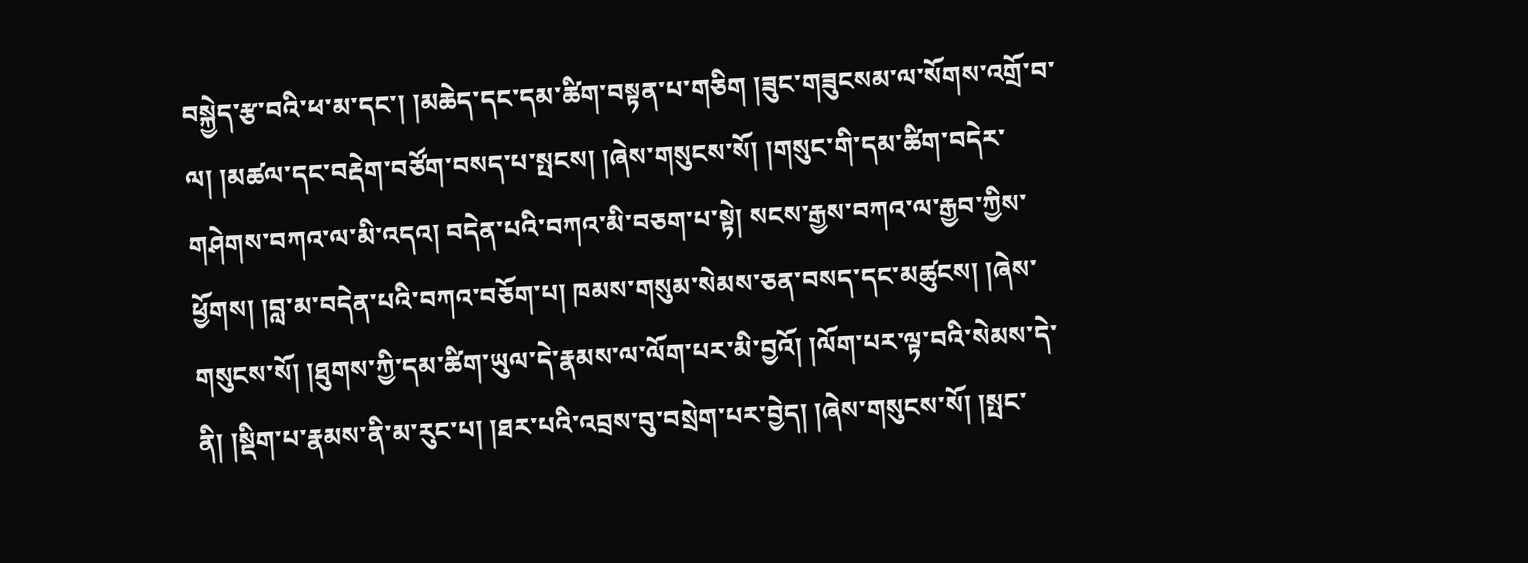བསྐྱེད་རྩ་བའི་ཕ་མ་དང་། །མཆེད་དང་དམ་ཚིག་བསྟན་པ་གཅིག །ཟུང་གཟུངསམ་ལ་སོགས་འགྲོ་བ་ལ། །མཚལ་དང་བརྡེག་བཙོག་བསད་པ་སྤངས། །ཞེས་གསུངས་སོ། །གསུང་གི་དམ་ཚིག་བདེར་གཤེགས་བཀའ་ལ་མི་འདའ། བདེན་པའི་བཀའ་མི་བཅག་པ་སྟེ། སངས་རྒྱས་བཀའ་ལ་རྒྱབ་ཀྱིས་ཕྱོགས། །བླ་མ་བདེན་པའི་བཀའ་བཅོག་པ། ཁམས་གསུམ་སེམས་ཅན་བསད་དང་མཚུངས། །ཞེས་གསུངས་སོ། །ཐུགས་ཀྱི་དམ་ཚིག་ཡུལ་དེ་རྣམས་ལ་ལོག་པར་མི་བྱའོ། །ལོག་པར་ལྟ་བའི་སེམས་དེ་ནི། །སྡིག་པ་རྣམས་ནི་མ་རུང་པ། །ཐར་པའི་འབྲས་བུ་བསྲེག་པར་བྱེད། །ཞེས་གསུངས་སོ། །སྤང་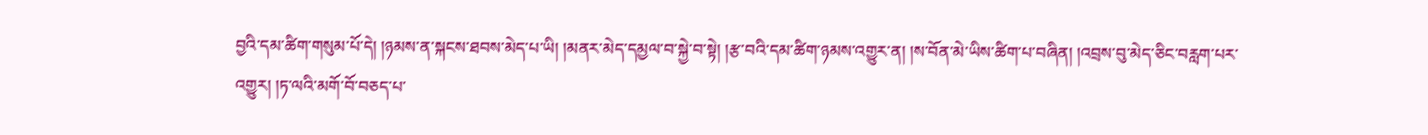བྱའི་དམ་ཚིག་གསུམ་པོ་དེ། །ཉམས་ན་སྐངས་ཐབས་མེད་པ་ཡི། །མནར་མེད་དམྱལ་བ་སྐྱེ་བ་སྟེ། །རྩ་བའི་དམ་ཚིག་ཉམས་འགྱུར་ན། །ས་བོན་མེ་ཡིས་ཚིག་པ་བཞིན། །འབྲས་བུ་མེད་ཅིང་བརླག་པར་འགྱུར། །ཏ་ལའི་མགོ་བོ་བཅད་པ་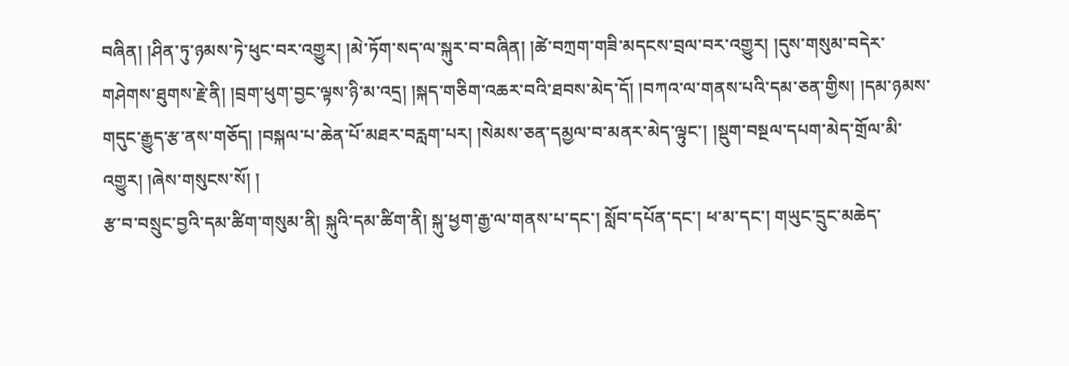བཞིན། །ཤིན་ཏུ་ཉམས་ཏེ་ཕུང་བར་འགྱུར། །མེ་ཏོག་སད་ལ་སྐུར་བ་བཞིན། །ཚེ་བཀྲག་གཟི་མདངས་བྲལ་བར་འགྱུར། །དུས་གསུམ་བདེར་གཤེགས་ཐུགས་རྗེ་ནི། །བྲག་ཕུག་བྱང་ལྟས་ཉི་མ་འདྲ། །སྐད་གཅིག་འཆར་བའི་ཐབས་མེད་དོ། །བཀའ་ལ་གནས་པའི་དམ་ཅན་གྱིས། །དམ་ཉམས་གདུང་རྒྱུད་རྩ་ནས་གཅོད། །བསྐལ་པ་ཆེན་པོ་མཐར་བརླག་པར། །སེམས་ཅན་དམྱལ་བ་མནར་མེད་ལྟུང་། །སྡུག་བསྔལ་དཔག་མེད་གྲོལ་མི་འགྱུར། །ཞེས་གསུངས་སོ། །
རྩ་བ་བསྲུང་བྱའི་དམ་ཚིག་གསུམ་ནི། སྐུའི་དམ་ཚིག་ནི། སྐུ་ཕྱག་རྒྱ་ལ་གནས་པ་དང་། སློབ་དཔོན་དང་། ཕ་མ་དང་། གཡུང་དྲུང་མཆེད་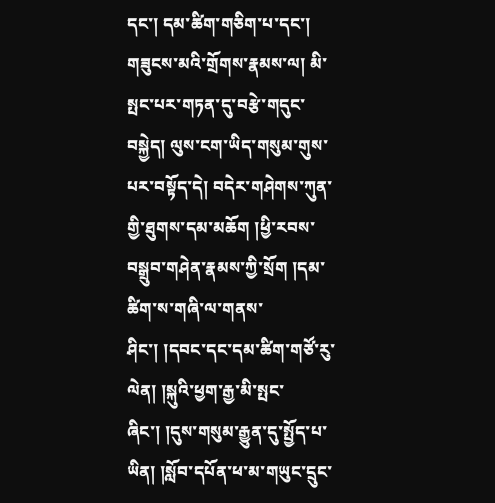དང་། དམ་ཚིག་གཅིག་པ་དང་། གཟུངས་མའི་གྲོགས་རྣམས་ལ། མི་སྤང་པར་གཏན་དུ་བརྩེ་གདུང་བསྐྱེད། ལུས་ངག་ཡིད་གསུམ་གུས་པར་བསྟོད་དེ། བདེར་གཤེགས་ཀུན་གྱི་ཐུགས་དམ་མཆོག །ཕྱི་རབས་བསྒྲུབ་གཤེན་རྣམས་ཀྱི་སྲོག །དམ་ཚིག་ས་གཞི་ལ་གནས་ཤིང་། །དབང་དང་དམ་ཚིག་གཙོ་རུ་ལེན། །སྐུའི་ཕྱག་རྒྱ་མི་སྤང་ཞིང་། །དུས་གསུམ་རྒྱུན་དུ་སྤྱོད་པ་ཡིན། །སློབ་དཔོན་ཕ་མ་གཡུང་དྲུང་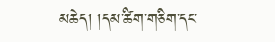མཆེད། །དམ་ཚིག་གཅིག་དང་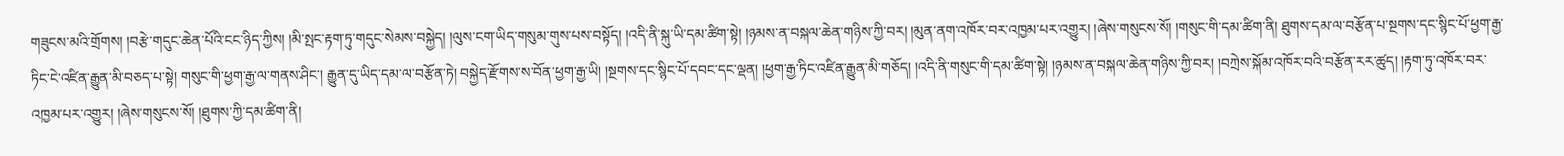གཟུངས་མའི་གྲོགས། །བརྩེ་གདུང་ཆེན་པོའི་ངང་ཉིད་ཀྱིས། །མི་སྤང་རྟག་ཏུ་གདུང་སེམས་བསྐྱེད། །ལུས་ངག་ཡིད་གསུམ་གུས་པས་བསྟོད། །འདི་ནི་སྐུ་ཡི་དམ་ཚིག་སྟེ། །ཉམས་ན་བསྐལ་ཆེན་གཉིས་ཀྱི་བར། །མུན་ནག་འཁོར་བར་འཁྱམ་པར་འགྱུར། །ཞེས་གསུངས་སོ། །གསུང་གི་དམ་ཚིག་ནི། ཐུགས་དམ་ལ་བརྩོན་པ་སྔགས་དང་སྙིང་པོ་ཕྱག་རྒྱ་ཏིང་ངེ་འཛིན་རྒྱུན་མི་བཅད་པ་སྟེ། གསུང་གི་ཕྱག་རྒྱ་ལ་གནས་ཤིང་། རྒྱུན་དུ་ཡིད་དམ་ལ་བརྩོན་ཏེ། བསྐྱེད་རྫོགས་ས་བོན་ཕྱག་རྒྱ་ཡི། །སྔགས་དང་སྙིང་པོ་དབང་དང་ལྡན། །ཕྱག་རྒྱ་ཏིང་འཛིན་རྒྱུན་མི་གཅོད། །འདི་ནི་གསུང་གི་དམ་ཚིག་སྟེ། །ཉམས་ན་བསྐལ་ཆེན་གཉིས་ཀྱི་བར། །བཀྲེས་སྐོམ་འཁོར་བའི་བརྩོན་རར་ཚུད། །རྟག་ཏུ་འཁོར་བར་འཁྱམ་པར་འགྱུར། །ཞེས་གསུངས་སོ། །ཐུགས་ཀྱི་དམ་ཚིག་ནི།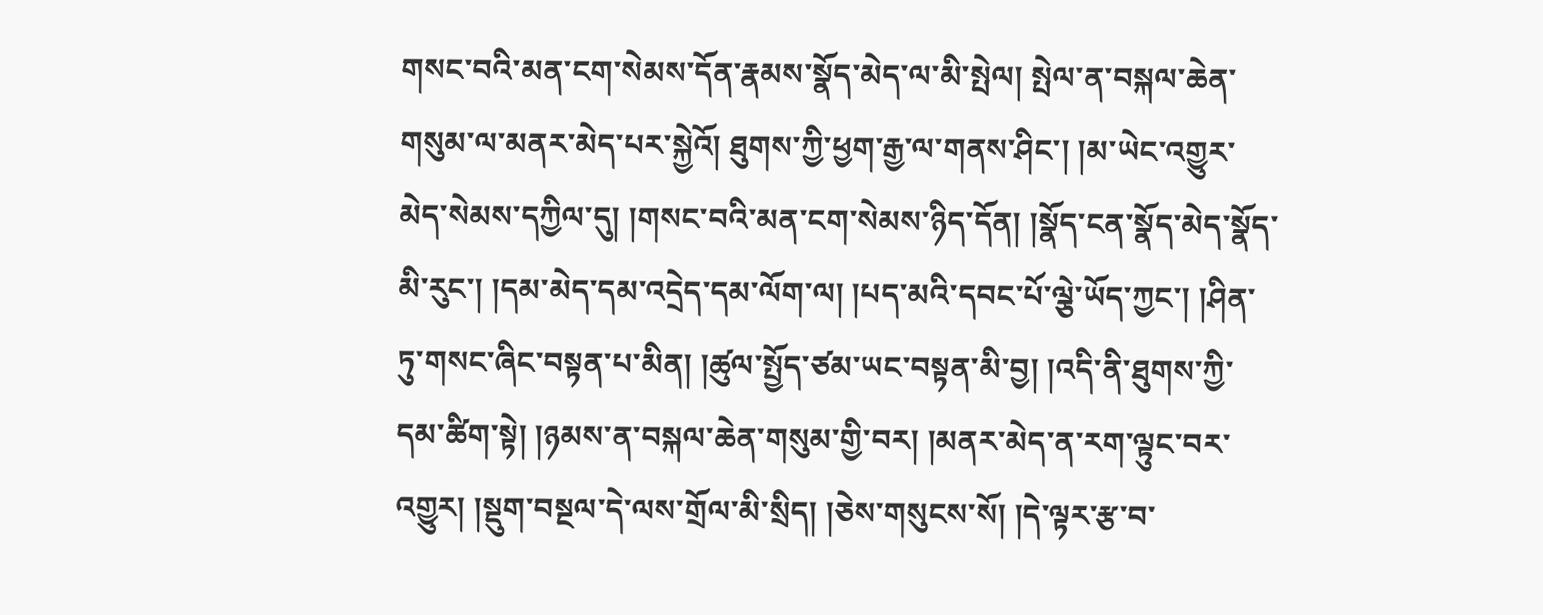གསང་བའི་མན་ངག་སེམས་དོན་རྣམས་སྣོད་མེད་ལ་མི་སྤེལ། སྤེལ་ན་བསྐལ་ཆེན་གསུམ་ལ་མནར་མེད་པར་སྐྱེའོ། ཐུགས་ཀྱི་ཕྱག་རྒྱ་ལ་གནས་ཤིང་། །མ་ཡེང་འགྱུར་མེད་སེམས་དཀྱིལ་དུ། །གསང་བའི་མན་ངག་སེམས་ཉིད་དོན། །སྣོད་ངན་སྣོད་མེད་སྣོད་མི་རུང་། །དམ་མེད་དམ་འདྲེད་དམ་ལོག་ལ། །པད་མའི་དབང་པོ་ལྕེ་ཡོད་ཀྱང་། །ཤིན་ཏུ་གསང་ཞིང་བསྟན་པ་མིན། །ཚུལ་སྤྱོད་ཙམ་ཡང་བསྟན་མི་བྱ། །འདི་ནི་ཐུགས་ཀྱི་དམ་ཚིག་སྟེ། །ཉམས་ན་བསྐལ་ཆེན་གསུམ་གྱི་བར། །མནར་མེད་ན་རག་ལྟུང་བར་འགྱུར། །སྡུག་བསྔལ་དེ་ལས་གྲོལ་མི་སྲིད། །ཅེས་གསུངས་སོ། །དེ་ལྟར་རྩ་བ་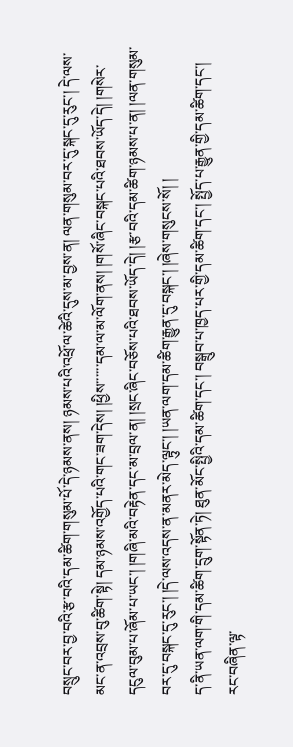བསྲུང་བར་བྱ་བའི་རྩ་བའི་དམ་ཚིག་གསུམ་པོ་དེ་ཉམས་ནས། ཉམས་པའི་འཕྲོ་ལ་ཚེའི་དུས་མ་བྱས་ན། ལན་གསུམ་བར་དུ་སྐང་དུ་རུང་། དེ་ལས་མང་ན་འབྲས་བུ་ཚིག་སྟེ། དམ་ཉམས་འགྱོད་པའི་གང་ཟག་དེས། །ཕྱིས་་་་་་དམ་ལ་མ་ལོག་ནས། །གསོ་ཞིང་བསྐང་པའི་ཐབས་ཡོད་དེ། །གསེར་དངུལ་བུམ་པ་ཞོམ་པ་ཡང་། །གཞི་མའི་བརྟེན་དང་མ་བྲལ་ན། །སྲང་ཞིང་བཅོས་པའི་ཐབས་ཡོད་དེ། །རྩ་བའི་དམ་ཚིག་ཉམས་པ་ན། །ལན་གསུམ་བར་དུ་བསྐང་དུ་རུང་། །དེ་ལས་འདས་ན་མནར་མེད་ལྟུང་། །ཡན་ལག་དམ་ཚིག་རྒྱུན་དུ་བསྐང་། །ཞེས་གསུངས་སོ། །
ད་ནི་ཡན་ལག་གི་དམ་ཚིག་དྲུག་སྟོན་ཏེ། ཐུན་མོང་སྤྱིའི་དམ་ཚིག་དང་། བསྒྲུབ་པ་ཁྱད་པར་གྱི་དམ་ཚིག་དང་། སྤྱོད་པ་རྒྱུན་གྱི་དམ་ཚིག་དང་། རང་བཞིན་ལྟ་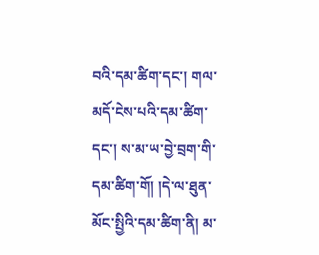བའི་དམ་ཚིག་དང་། གལ་མདོ་ངེས་པའི་དམ་ཚིག་དང་། ས་མ་ཡ་བྱེ་བྲག་གི་དམ་ཚིག་གོ། །དེ་ལ་ཐུན་མོང་སྤྱིའི་དམ་ཚིག་ནི། མ་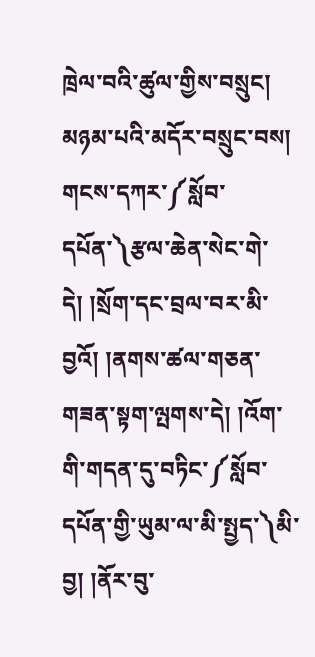ཁྲེལ་བའི་ཚུལ་གྱིས་བསྲུང། མཉམ་པའི་མདོར་བསྲུང་བས། གངས་དཀར་༼སློབ་དཔོན་༽རྩལ་ཆེན་སེང་གེ་དེ། །སྲོག་དང་བྲལ་བར་མི་བྱའོ། །ནགས་ཚལ་གཅན་གཟན་སྟག་ལྤགས་དེ། །འོག་གི་གདན་དུ་བཏིང་༼སློབ་དཔོན་གྱི་ཡུམ་ལ་མི་སྤྱད་༽མི་བྱ། །ནོར་བུ་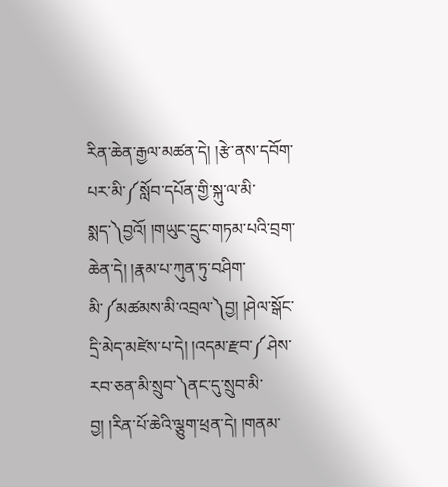རིན་ཆེན་རྒྱལ་མཚན་དེ། །རྩེ་ནས་དབོག་པར་མི་༼སློབ་དཔོན་གྱི་སྐུ་ལ་མི་སྨད་༽བྱའོ། །གཡུང་དྲུང་གཏམ་པའི་བྲག་ཆེན་དེ། །རྣམ་པ་ཀུན་ཏུ་བཤིག་མི་༼མཚམས་མི་འབྲལ་༽བྱ། །ཤེལ་སྒོང་དྲི་མེད་མཛེས་པ་དེ། །འདམ་རྫབ་༼ཤེས་རབ་ཅན་མི་སྲུབ་༽ནང་དུ་སྲུབ་མི་བྱ། །རིན་པོ་ཆེའི་ལྕུག་ཕྲན་དེ། །གནམ་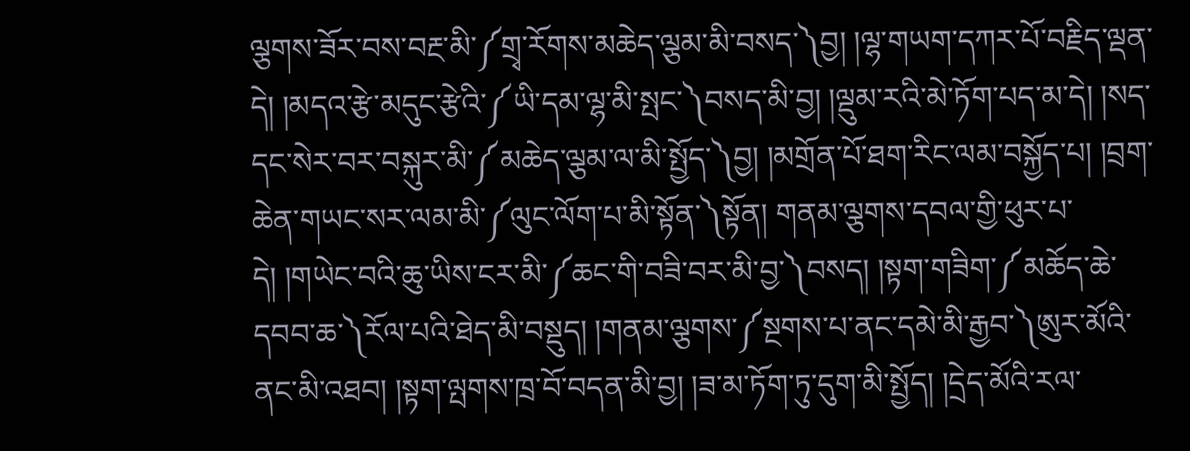ལྕགས་ཟོར་བས་བརྔ་མི་༼གྲྭ་རོགས་མཆེད་ལྕམ་མི་བསད་༽བྱ། །ལྷ་གཡག་དཀར་པོ་བརྗིད་ལྡན་དེ། །མདའ་རྩེ་མདུང་རྩེའི་༼ཡི་དམ་ལྷ་མི་སྤང་༽བསད་མི་བྱ། །ལྡུམ་རའི་མེ་ཏོག་པད་མ་དེ། །སད་དང་སེར་བར་བསྐུར་མི་༼མཆེད་ལྕམ་ལ་མི་སྤྱོད་༽བྱ། །མགྲོན་པོ་ཐག་རིང་ལམ་བསྐྱོད་པ། །བྲག་ཆེན་གཡང་སར་ལམ་མི་༼ལུང་ལོག་པ་མི་སྟོན་༽སྟོན། གནམ་ལྕགས་དབལ་གྱི་ཕུར་པ་དེ། །གཡེང་བའི་ཆུ་ཡིས་ངར་མི་༼ཆང་གི་བཟི་བར་མི་བྱ་༽བསད། །སྟག་གཟིག་༼མཆོད་ཆེ་དབབ་ཆ་༽རོལ་པའི་ཐེད་མི་བསྡུད། །གནམ་ལྕགས་༼སྔགས་པ་ནང་དམེ་མི་རྒྱབ་༽ཨུར་མོའི་ནང་མི་འཐབ། །སྟག་ལྤགས་ཁྲ་བོ་བདན་མི་བྱ། །ཟ་མ་ཏོག་ཏུ་དུག་མི་སྤྱོད། །དྲེད་མོའི་རལ་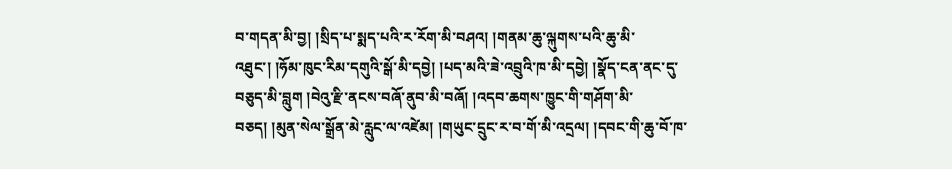བ་གདན་མི་བྱ། །སྲིད་པ་སྨད་པའི་ར་རོག་མི་བཤའ། །གནམ་ཆུ་ལྐུགས་པའི་ཆུ་མི་འཐུང་། །ཧོམ་ཁུང་རིམ་དགུའི་སྒོ་མི་དབྱེ། །པད་མའི་ཟེ་འབྲུའི་ཁ་མི་དབྱེ། །སྣོད་ངན་ནང་དུ་བཅུད་མི་བླུག །བེའུ་རྫི་ནངས་བཞོ་ནུབ་མི་བཞོ། །འདབ་ཆགས་ཁྱུང་གི་གཤོག་མི་བཅད། །མུན་སེལ་སྒྲོན་མེ་རླུང་ལ་འཛེམ། །གཡུང་དྲུང་ར་བ་གོ་མི་འདྲལ། །དབང་གི་ཆུ་བོ་ཁ་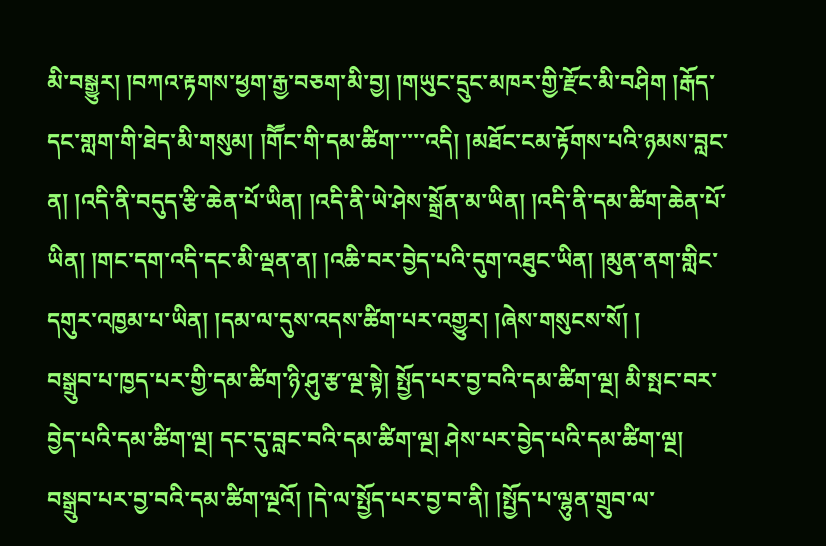མི་བསྒྱུར། །བཀའ་རྟགས་ཕྱག་རྒྱ་བཅག་མི་བྱ། །གཡུང་དྲུང་མཁར་གྱི་རྫོང་མི་བཤིག །རྒོད་དང་གླག་གི་ཐེད་མི་གསུམ། །གཽང་གི་དམ་ཚིག་་་་་འདི། །མཐོང་ངམ་རྟོགས་པའི་ཉམས་བླང་ན། །འདི་ནི་བདུད་རྩི་ཆེན་པོ་ཡིན། །འདི་ནི་ཡེ་ཤེས་སྒྲོན་མ་ཡིན། །འདི་ནི་དམ་ཚིག་ཆེན་པོ་ཡིན། །གང་དག་འདི་དང་མི་ལྡན་ན། །འཆི་བར་བྱེད་པའི་དུག་འཐུང་ཡིན། །མུན་ནག་གླིང་དགུར་འཁྱམ་པ་ཡིན། །དམ་ལ་དུས་འདས་ཚིག་པར་འགྱུར། །ཞེས་གསུངས་སོ། །
བསྒྲུབ་པ་ཁྱད་པར་གྱི་དམ་ཚིག་ཉི་ཤུ་རྩ་ལྔ་སྟེ། སྤྱོད་པར་བྱ་བའི་དམ་ཚིག་ལྔ། མི་སྤང་བར་བྱེད་པའི་དམ་ཚིག་ལྔ། དང་དུ་བླང་བའི་དམ་ཚིག་ལྔ། ཤེས་པར་བྱེད་པའི་དམ་ཚིག་ལྔ། བསྒྲུབ་པར་བྱ་བའི་དམ་ཚིག་ལྔའོ། །དེ་ལ་སྤྱོད་པར་བྱ་བ་ནི། །སྤྱོད་པ་ལྷུན་གྲུབ་ལ་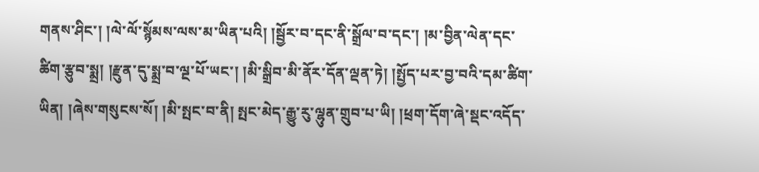གནས་ཤིང་། །ལེ་ལོ་སྙོམས་ལས་མ་ཡིན་པའི། །སྦྱོར་བ་དང་ནི་སྒྲོལ་བ་དང་། །མ་བྱིན་ལེན་དང་ཚིག་རྩུབ་སྨྲ། །རྫུན་དུ་སྨྲ་བ་ལྔ་པོ་ཡང་། །མི་སྒྲིབ་མི་ནོར་དོན་ལྡན་ཏེ། །སྤྱོད་པར་བྱ་བའི་དམ་ཚིག་ཡིན། །ཞེས་གསུངས་སོ། །མི་སྤང་བ་ནི། སྤང་མེད་རྒྱུ་རུ་ལྷུན་གྲུབ་པ་ཡི། །ཕྲག་དོག་ཞེ་སྡང་འདོད་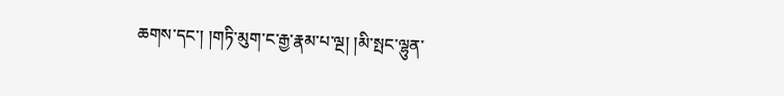ཆགས་དང་། །གཏི་མུག་ང་རྒྱ་རྣམ་པ་ལྔ། །མི་སྤང་ལྷུན་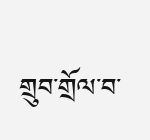གྲུབ་གྲོལ་བ་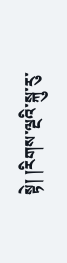སྟེ། །རིགས་ལྔའི་སྐུ་རུ་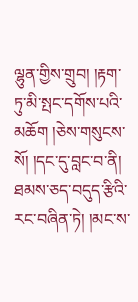ལྷུན་གྱིས་གྲུབ། །རྟག་ཏུ་མི་སྤང་དགོས་པའི་མཆོག །ཅེས་གསུངས་སོ། །དང་དུ་བླང་བ་ནི། ཐམས་ཅད་བདུད་རྩིའི་རང་བཞིན་ཏེ། །མང་ས་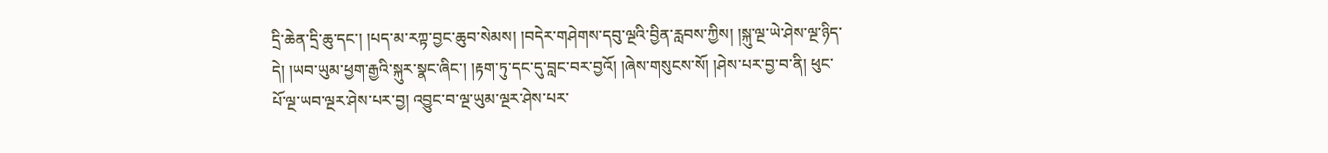དྲི་ཆེན་དྲི་ཆུ་དང་། །པད་མ་རཀྟ་བྱང་ཆུབ་སེམས། །བདེར་གཤེགས་དབུ་ལྔའི་བྱིན་རླབས་ཀྱིས། །སྐུ་ལྔ་ཡེ་ཤེས་ལྔ་ཉིད་དེ། །ཡབ་ཡུམ་ཕྱག་རྒྱའི་སྐུར་སྣང་ཞིང་། །རྟག་ཏུ་དང་དུ་བླང་བར་བྱའོ། །ཞེས་གསུངས་སོ། །ཤེས་པར་བྱ་བ་ནི། ཕུང་པོ་ལྔ་ཡབ་ལྔར་ཤེས་པར་བྱ། འབྱུང་བ་ལྔ་ཡུམ་ལྔར་ཤེས་པར་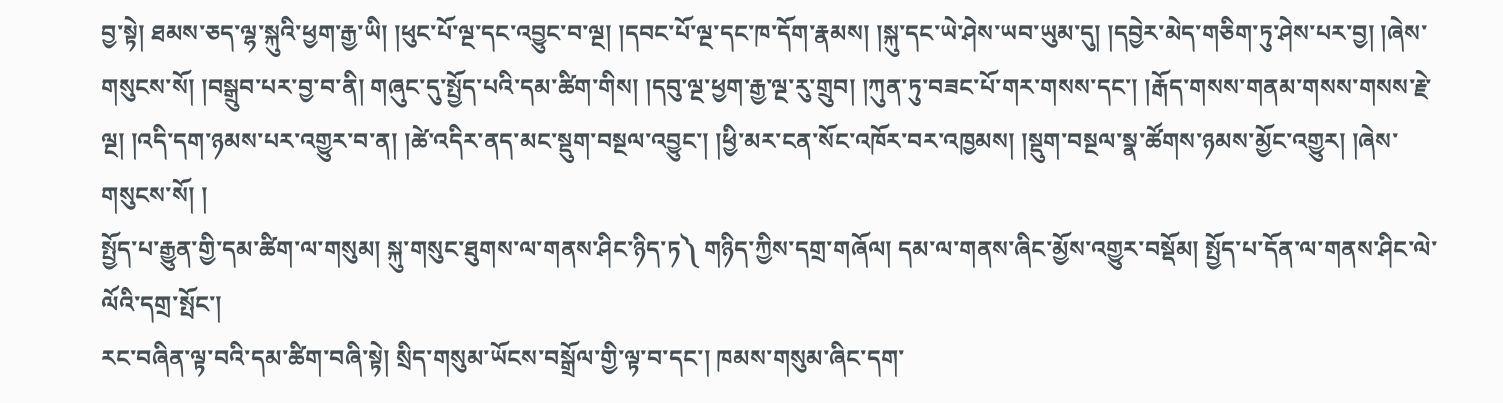བྱ་སྟེ། ཐམས་ཅད་ལྷ་སྐུའི་ཕྱག་རྒྱ་ཡི། །ཕུང་པོ་ལྔ་དང་འབྱུང་བ་ལྔ། །དབང་པོ་ལྔ་དང་ཁ་དོག་རྣམས། །སྐུ་དང་ཡེ་ཤེས་ཡབ་ཡུམ་དུ། །དབྱེར་མེད་གཅིག་ཏུ་ཤེས་པར་བྱ། །ཞེས་གསུངས་སོ། །བསྒྲུབ་པར་བྱ་བ་ནི། གཞུང་དུ་སྤྱོད་པའི་དམ་ཚིག་གིས། །དབུ་ལྔ་ཕྱག་རྒྱ་ལྔ་རུ་གྲུབ། །ཀུན་ཏུ་བཟང་པོ་གར་གསས་དང་། །རྒོད་གསས་གནམ་གསས་གསས་རྗེ་ལྔ། །འདི་དག་ཉམས་པར་འགྱུར་བ་ན། །ཚེ་འདིར་ནད་མང་སྡུག་བསྔལ་འབྱུང་། །ཕྱི་མར་ངན་སོང་འཁོར་བར་འཁྱམས། །སྡུག་བསྔལ་སྣ་ཚོགས་ཉམས་མྱོང་འགྱུར། །ཞེས་གསུངས་སོ། །
སྤྱོད་པ་རྒྱུན་གྱི་དམ་ཚིག་ལ་གསུམ། སྐུ་གསུང་ཐུགས་ལ་གནས་ཤིང་ཉིད་ཏ༽ གཉིད་ཀྱིས་དགྲ་གཞོལ། དམ་ལ་གནས་ཞིང་མྱོས་འགྱུར་བསྡོམ། སྤྱོད་པ་དོན་ལ་གནས་ཤིང་ལེ་ལོའི་དགྲ་སྤོང་།
རང་བཞིན་ལྟ་བའི་དམ་ཚིག་བཞི་སྟེ། སྲིད་གསུམ་ཡོངས་བསྒྲོལ་གྱི་ལྟ་བ་དང་། ཁམས་གསུམ་ཞིང་དག་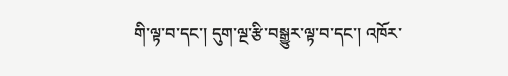གི་ལྟ་བ་དང་། དུག་ལྔ་རྩི་བསྒྱུར་ལྟ་བ་དང་། འཁོར་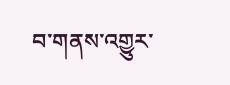བ་གནས་འགྱུར་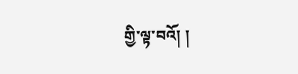གྱི་ལྟ་བའོ། །